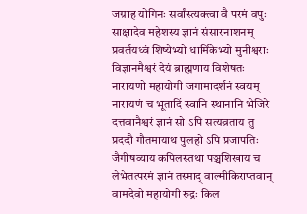जग्राह योगिनः सर्वांस्त्यक्त्वा वै परमं वपुः
साक्षादेव महेशस्य ज्ञानं संसारनाशनम्
प्रवर्तयध्वं शिष्येभ्यो धार्मिकेभ्यो मुनीश्वराः
विज्ञानमैश्वरं देयं ब्राह्मणाय विशेषतः
नारायणो महायोगी जगामादर्शनं स्वयम्
नारायणं च भूतादिं स्वानि स्थानानि भेजिरे
दत्तवानैश्वरं ज्ञानं सो ऽपि सत्यव्रताय तु
प्रददौ गौतमायाथ पुलहो ऽपि प्रजापतिः
जैगीषव्याय कपिलस्तथा पञ्चशिखाय च
लेभेतत्परमं ज्ञानं तस्माद् वाल्मीकिराप्तवान्
वामदेवो महायोगी रुद्रः किल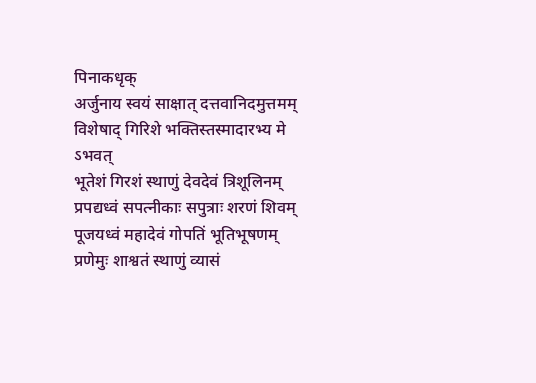पिनाकधृक्
अर्जुनाय स्वयं साक्षात् दत्तवानिदमुत्तमम्
विशेषाद् गिरिशे भक्तिस्तस्मादारभ्य मे ऽभवत्
भूतेशं गिरशं स्थाणुं देवदेवं त्रिशूलिनम्
प्रपद्यध्वं सपत्नीकाः सपुत्राः शरणं शिवम्
पूजयध्वं महादेवं गोपतिं भूतिभूषणम्
प्रणेमुः शाश्वतं स्थाणुं व्यासं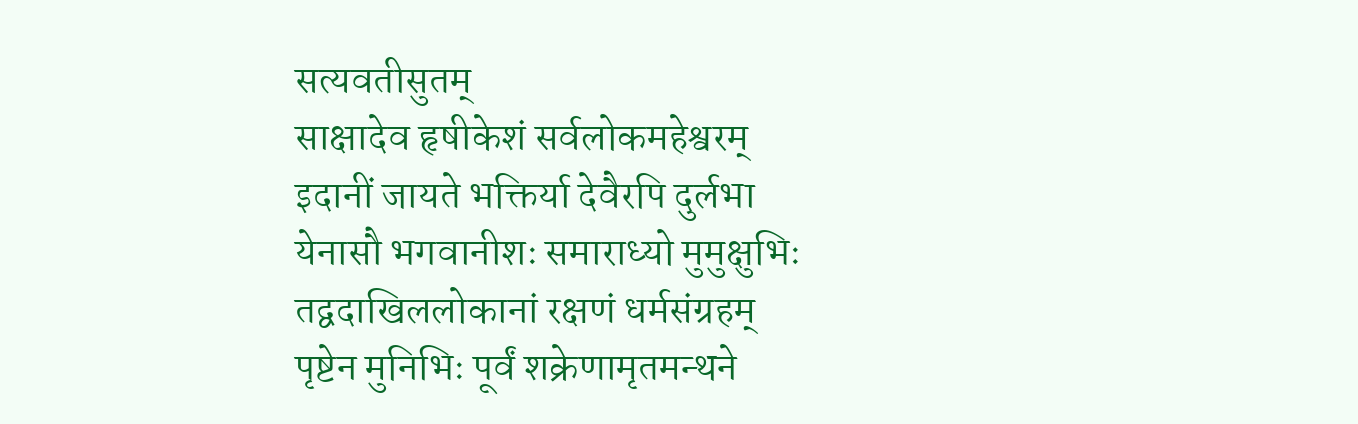सत्यवतीसुतम्
साक्षादेव हृषीकेशं सर्वलोकमहेश्वरम्
इदानीं जायते भक्तिर्या देवैरपि दुर्लभा
येनासौ भगवानीशः समाराध्यो मुमुक्षुभिः
तद्वदाखिललोकानां रक्षणं धर्मसंग्रहम्
पृष्टेन मुनिभिः पूर्वं शक्रेणामृतमन्थने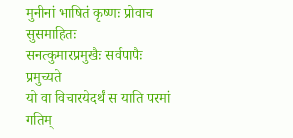मुनीनां भाषितं कृष्णः प्रोवाच सुसमाहितः
सनत्कुमारप्रमुखैः सर्वपापैः प्रमुच्यते
यो वा विचारयेदर्थं स याति परमां गतिम्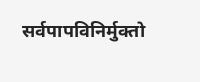सर्वपापविनिर्मुक्तो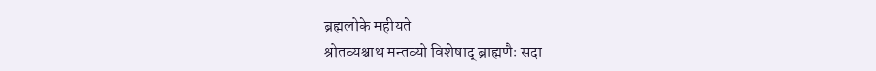ब्रह्मलोके महीयते
श्रोतव्यश्चाथ मन्तव्यो विशेषाद् ब्राह्मणैः सदा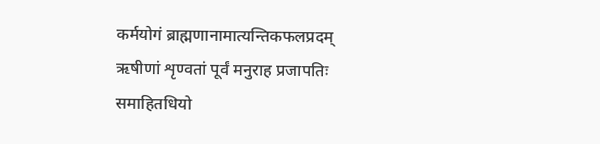कर्मयोगं ब्राह्मणानामात्यन्तिकफलप्रदम्
ऋषीणां शृण्वतां पूर्वं मनुराह प्रजापतिः
समाहितधियो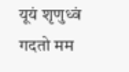यूयं शृणुध्वं गदतो मम